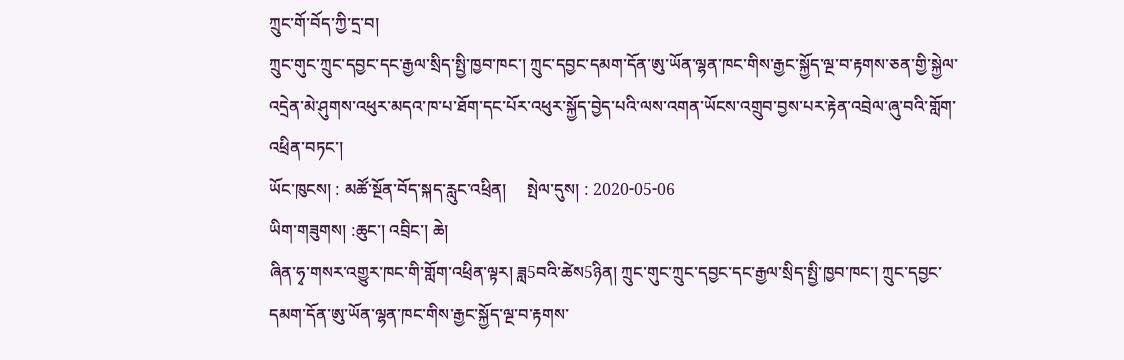ཀྲུང་གོ་བོད་ཀྱི་དྲ་བ།
ཀྲུང་གུང་ཀྲུང་དབྱང་དང་རྒྱལ་སྲིད་སྤྱི་ཁྱབ་ཁང་། ཀྲུང་དབྱང་དམག་དོན་ཨུ་ཡོན་ལྷན་ཁང་གིས་རྒྱང་སྐྱོད་ལྔ་བ་རྟགས་ཅན་གྱི་སྐྱེལ་འདྲེན་མེ་ཤུགས་འཕུར་མདའ་ཁ་པ་ཐོག་དང་པོར་འཕུར་སྐྱོད་བྱེད་པའི་ལས་འགན་ཡོངས་འགྲུབ་བྱས་པར་རྟེན་འབྲེལ་ཞུ་བའི་གློག་འཕྲིན་བཏང་།
ཡོང་ཁུངས། : མཚོ་སྔོན་བོད་སྐད་རླུང་འཕྲིན།     སྤེལ་དུས། : 2020-05-06
ཡིག་གཟུགས། :ཆུང་། འབྲིང་། ཆེ།
ཞིན་ཧྭ་གསར་འགྱུར་ཁང་གི་གློག་འཕྲིན་ལྟར། ཟླ5བའི་ཚེས5ཉིན། ཀྲུང་གུང་ཀྲུང་དབྱང་དང་རྒྱལ་སྲིད་སྤྱི་ཁྱབ་ཁང་། ཀྲུང་དབྱང་དམག་དོན་ཨུ་ཡོན་ལྷན་ཁང་གིས་རྒྱང་སྐྱོད་ལྔ་བ་རྟགས་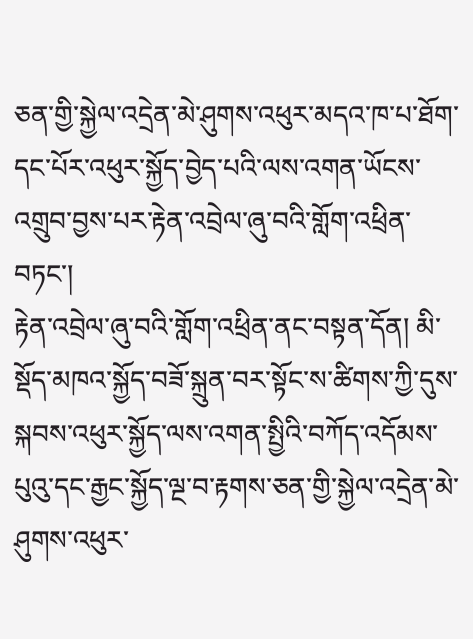ཅན་གྱི་སྐྱེལ་འདྲེན་མེ་ཤུགས་འཕུར་མདའ་ཁ་པ་ཐོག་དང་པོར་འཕུར་སྐྱོད་བྱེད་པའི་ལས་འགན་ཡོངས་འགྲུབ་བྱས་པར་རྟེན་འབྲེལ་ཞུ་བའི་གློག་འཕྲིན་བཏང་།
རྟེན་འབྲེལ་ཞུ་བའི་གློག་འཕྲིན་ནང་བསྟན་དོན། མི་སྡོད་མཁའ་སྐྱོད་བཟོ་སྐྲུན་བར་སྟོང་ས་ཚིགས་ཀྱི་དུས་སྐབས་འཕུར་སྐྱོད་ལས་འགན་སྤྱིའི་བཀོད་འདོམས་པུའུ་དང་རྒྱང་སྐྱོད་ལྔ་བ་རྟགས་ཅན་གྱི་སྐྱེལ་འདྲེན་མེ་ཤུགས་འཕུར་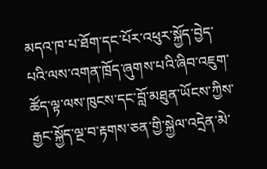མདའ་ཁ་པ་ཐོག་དང་པོར་འཕུར་སྐྱོད་བྱེད་པའི་ལས་འགན་ཁྲོད་ཞུགས་པའི་ཞིབ་འཇུག་ཚོད་ལྟ་ལས་ཁུངས་དང་བློ་མཐུན་ཡོངས་ཀྱིས་རྒྱང་སྐྱོད་ལྔ་བ་རྟགས་ཅན་གྱི་སྐྱེལ་འདྲེན་མེ་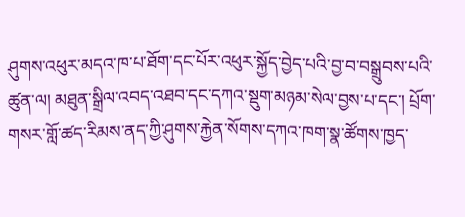ཤུགས་འཕུར་མདའ་ཁ་པ་ཐོག་དང་པོར་འཕུར་སྐྱོད་བྱེད་པའི་བྱ་བ་བསྒྲུབས་པའི་ཚུན་ལ། མཐུན་སྒྲིལ་འབད་འཐབ་དང་དཀའ་སྡུག་མཉམ་སེལ་བྱས་པ་དང་། པྲོག་གསར་གློ་ཚད་རིམས་ནད་ཀྱི་ཤུགས་རྐྱེན་སོགས་དཀའ་ཁག་སྣ་ཚོགས་ཁྱད་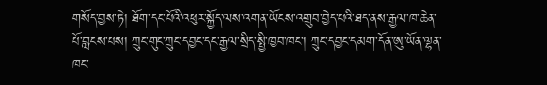གསོད་བྱས་ཏེ། ཐོག་དང་པོའི་འཕུར་སྐྱོད་ལས་འགན་ཡོངས་འགྲུབ་བྱེད་པའི་ཐད་ནས་རྒྱལ་ཁ་ཆེན་པོ་བླངས་པས། ཀྲུང་གུང་ཀྲུང་དབྱང་དང་རྒྱལ་སྲིད་སྤྱི་ཁྱབ་ཁང་། ཀྲུང་དབྱང་དམག་དོན་ཨུ་ཡོན་ལྷན་ཁང་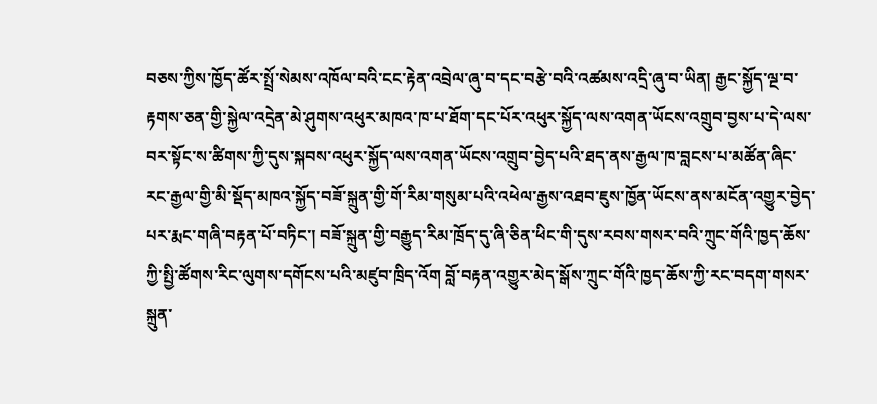བཅས་ཀྱིས་ཁྱོད་ཚོར་སྤྲོ་སེམས་འཁོལ་བའི་ངང་རྟེན་འབྲེལ་ཞུ་བ་དང་བརྩེ་བའི་འཚམས་འདྲི་ཞུ་བ་ཡིན། རྒྱང་སྐྱོད་ལྔ་བ་རྟགས་ཅན་གྱི་སྐྱེལ་འདྲེན་མེ་ཤུགས་འཕུར་མཁའ་ཁ་པ་ཐོག་དང་པོར་འཕུར་སྐྱོད་ལས་འགན་ཡོངས་འགྲུབ་བྱས་པ་དེ་ལས་བར་སྟོང་ས་ཚིགས་ཀྱི་དུས་སྐབས་འཕུར་སྐྱོད་ལས་འགན་ཡོངས་འགྲུབ་བྱེད་པའི་ཐད་ནས་རྒྱལ་ཁ་བླངས་པ་མཚོན་ཞིང་རང་རྒྱལ་གྱི་མི་སྡོད་མཁའ་སྐྱོད་བཟོ་སྐྲུན་གྱི་གོ་རིམ་གསུམ་པའི་འཕེལ་རྒྱས་འཐབ་ཇུས་ཁྱོན་ཡོངས་ནས་མངོན་འགྱུར་བྱེད་པར་རྨང་གཞི་བརྟན་པོ་བཏིང་། བཟོ་སྐྲུན་གྱི་བརྒྱུད་རིམ་ཁྲོད་དུ་ཞི་ཅིན་ཕིང་གི་དུས་རབས་གསར་བའི་ཀྲུང་གོའི་ཁྱད་ཆོས་ཀྱི་སྤྱི་ཚོགས་རིང་ལུགས་དགོངས་པའི་མཛུབ་ཁྲིད་འོག བློ་བརྟན་འགྱུར་མེད་སྒོས་ཀྲུང་གོའི་ཁྱད་ཆོས་ཀྱི་རང་བདག་གསར་སྐྲུན་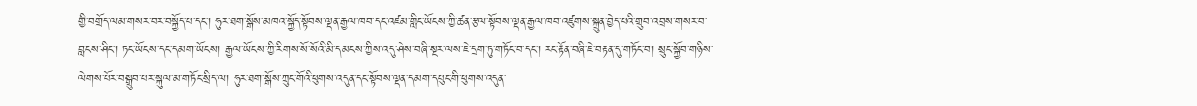གྱི་བགྲོད་ལམ་གསར་བར་བསྐྱོད་པ་དང་། ཧུར་ཐག་སྒོས་མཁའ་སྐྱོད་སྟོབས་ལྡན་རྒྱལ་ཁབ་དང་འཛམ་གླིང་ཡོངས་ཀྱི་ཚན་རྩལ་སྟོབས་ལྡན་རྒྱལ་ཁབ་འཛུགས་སྐྲུན་བྱེད་པའི་གྲུབ་འབྲས་གསར་བ་བླངས་ཤིང་། ཏང་ཡོངས་དང་དམག་ཡོངས། རྒྱལ་ཡོངས་ཀྱི་རིགས་སོ་སོའི་མི་དམངས་ཀྱིས་འདུ་ཤེས་བཞི་སྔར་ལས་ཇེ་དྲག་ཏུ་གཏོང་བ་དང་། རང་རྟོན་བཞི་ཇེ་བརྟན་དུ་གཏོང་བ། སྲུང་སྐྱོབ་གཉིས་ལེགས་པོར་བསྒྲུབ་པར་སྐུལ་མ་གཏོང་སྲིད་ལ། ཧུར་ཐག་སྒོས་ཀྲུང་གོའི་ཕུགས་འདུན་དང་སྟོབས་ལྡན་དམག་དཔུང་གི་ཕུགས་འདུན་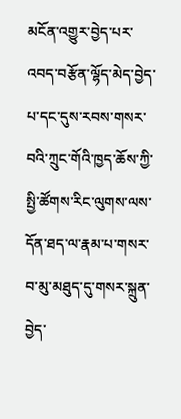མངོན་འགྱུར་བྱེད་པར་འབད་བརྩོན་ལྷོད་མེད་བྱེད་པ་དང་དུས་རབས་གསར་བའི་ཀྲུང་གོའི་ཁྱད་ཆོས་ཀྱི་སྤྱི་ཚོགས་རིང་ལུགས་ལས་དོན་ཐད་ལ་རྣམ་པ་གསར་བ་མུ་མཐུད་དུ་གསར་སྐྲུན་བྱེད་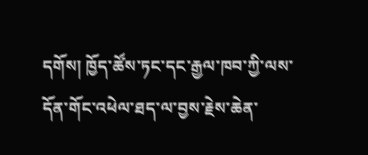དགོས། ཁྱོད་ཚོས་ཏང་དང་རྒྱལ་ཁབ་ཀྱི་ལས་དོན་གོང་འཕེལ་ཐད་ལ་བྱས་རྗེས་ཆེན་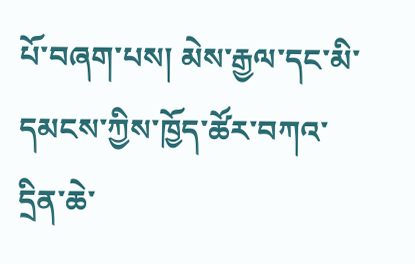པོ་བཞག་པས། མེས་རྒྱལ་དང་མི་དམངས་ཀྱིས་ཁྱོད་ཚོར་བཀའ་དྲིན་ཆེ་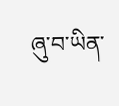ཞུ་བ་ཡིན་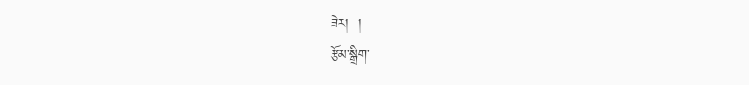ཟེར།  །
རྩོམ་སྒྲིག་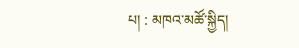པ། : མཁའ་མཚོ་སྐྱིད།